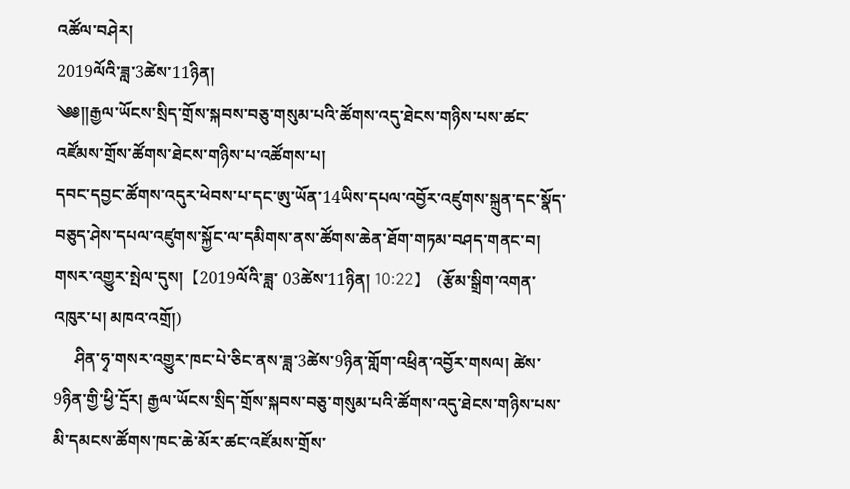འཚོལ་བཤེར།
2019ལོའི་ཟླ་3ཚེས་11ཉིན།
༄༅།།རྒྱལ་ཡོངས་སྲིད་གྲོས་སྐབས་བཅུ་གསུམ་པའི་ཚོགས་འདུ་ཐེངས་གཉིས་པས་ཚང་འཛོམས་གྲོས་ཚོགས་ཐེངས་གཉིས་པ་འཚོགས་པ།
དབང་དབྱང་ཚོགས་འདུར་ཕེབས་པ་དང་ཨུ་ཡོན་14ཡིས་དཔལ་འབྱོར་འཛུགས་སྐྲུན་དང་སྣོད་བཅུད་ཤེས་དཔལ་འཛུགས་སྐྱོང་ལ་དམིགས་ནས་ཚོགས་ཆེན་ཐོག་གཏམ་བཤད་གནང་བ།
གསར་འགྱུར་སྤེལ་དུས།  【2019ལོའི་ཟླ་ 03ཚེས་11ཉིན། 10:22】   (རྩོམ་སྒྲིག་འགན་འཁུར་པ། མཁའ་འགྲོ།)
     ཤིན་ཧྭ་གསར་འགྱུར་ཁང་པེ་ཅིང་ནས་ཟླ་3ཚེས་9ཉིན་གློག་འཕྲིན་འབྱོར་གསལ། ཚེས་9ཉིན་གྱི་ཕྱི་དྲོར། རྒྱལ་ཡོངས་སྲིད་གྲོས་སྐབས་བཅུ་གསུམ་པའི་ཚོགས་འདུ་ཐེངས་གཉིས་པས་མི་དམངས་ཚོགས་ཁང་ཆེ་མོར་ཚང་འཛོམས་གྲོས་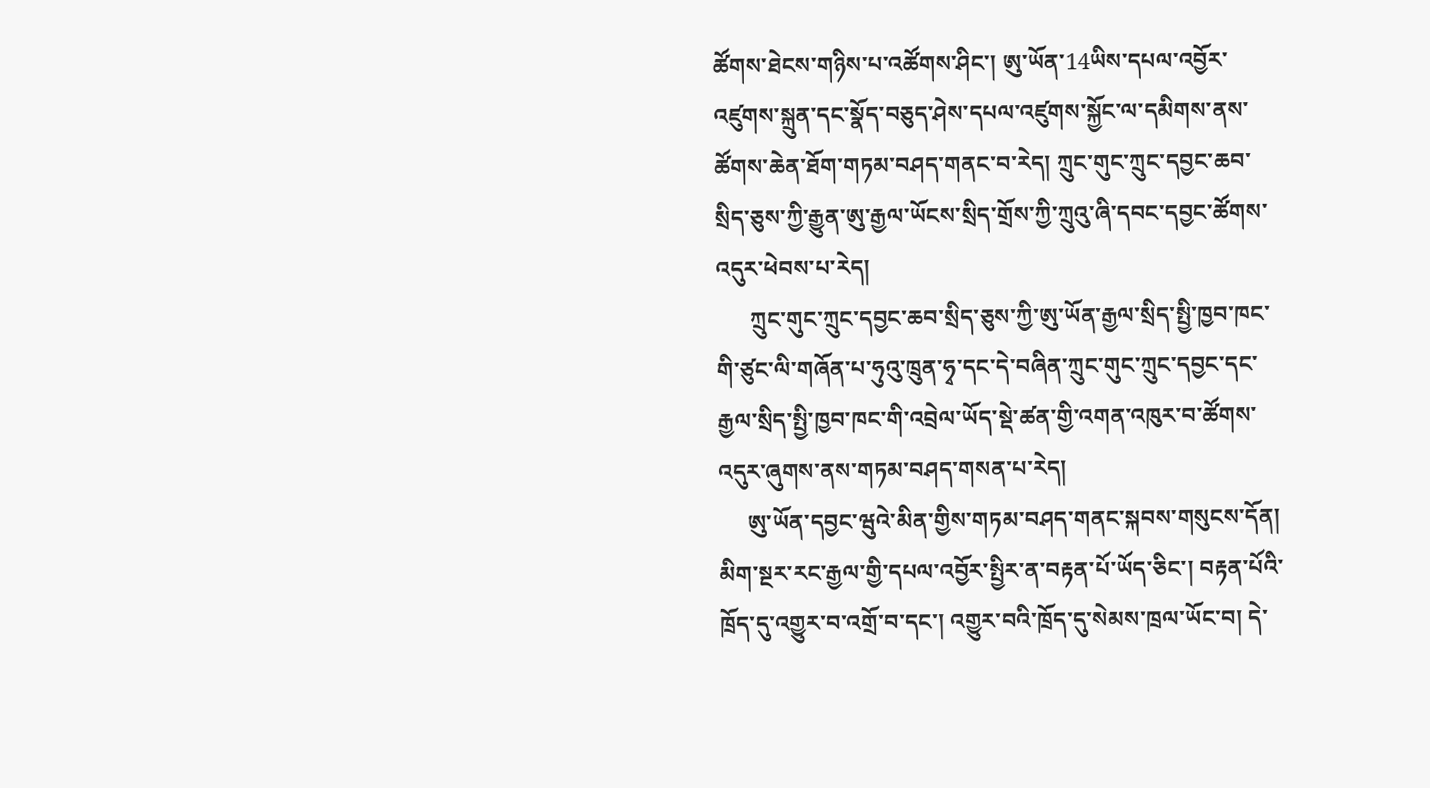ཚོགས་ཐེངས་གཉིས་པ་འཚོགས་ཤིང་། ཨུ་ཡོན་14ཡིས་དཔལ་འབྱོར་འཛུགས་སྐྲུན་དང་སྣོད་བཅུད་ཤེས་དཔལ་འཛུགས་སྐྱོང་ལ་དམིགས་ནས་ཚོགས་ཆེན་ཐོག་གཏམ་བཤད་གནང་བ་རེད། ཀྲུང་གུང་ཀྲུང་དབྱང་ཆབ་སྲིད་ཅུས་ཀྱི་རྒྱུན་ཨུ་རྒྱལ་ཡོངས་སྲིད་གྲོས་ཀྱི་ཀྲུའུ་ཞི་དབང་དབྱང་ཚོགས་འདུར་ཕེབས་པ་རེད།
      ཀྲུང་གུང་ཀྲུང་དབྱང་ཆབ་སྲིད་ཅུས་ཀྱི་ཨུ་ཡོན་རྒྱལ་སྲིད་སྤྱི་ཁྱབ་ཁང་གི་ཙུང་ལི་གཞོན་པ་ཧུའུ་ཁྲུན་ཧྭ་དང་དེ་བཞིན་ཀྲུང་གུང་ཀྲུང་དབྱང་དང་རྒྱལ་སྲིད་སྤྱི་ཁྱབ་ཁང་གི་འབྲེལ་ཡོད་སྡེ་ཚན་གྱི་འགན་འཁུར་བ་ཚོགས་འདུར་ཞུགས་ནས་གཏམ་བཤད་གསན་པ་རེད།
     ཨུ་ཡོན་དབྱང་ཝུའེ་མིན་གྱིས་གཏམ་བཤད་གནང་སྐབས་གསུངས་དོན། མིག་སྔར་རང་རྒྱལ་གྱི་དཔལ་འབྱོར་སྤྱིར་ན་བརྟན་པོ་ཡོད་ཅིང་། བརྟན་པོའི་ཁྲོད་དུ་འགྱུར་བ་འགྲོ་བ་དང་། འགྱུར་བའི་ཁྲོད་དུ་སེམས་ཁྲལ་ཡོང་བ། དེ་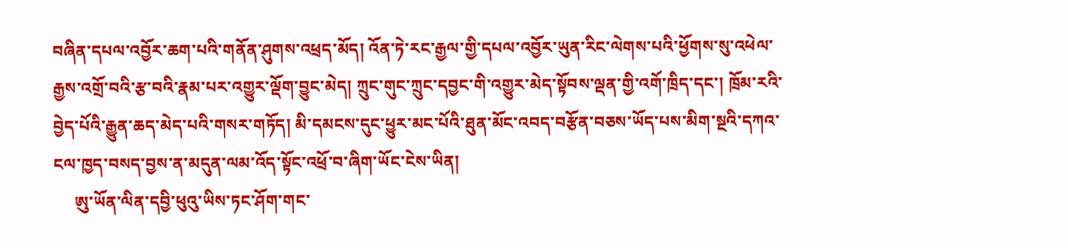བཞིན་དཔལ་འབྱོར་ཆག་པའི་གནོན་ཤུགས་འཕྲད་མོད། འོན་ཏེ་རང་རྒྱལ་གྱི་དཔལ་འབྱོར་ཡུན་རིང་ལེགས་པའི་ཕྱོགས་སུ་འཕེལ་རྒྱས་འགྲོ་བའི་རྩ་བའི་རྣམ་པར་འགྱུར་ལྡོག་བྱུང་མེད། ཀྲུང་གུང་ཀྲུང་དབྱང་གི་འགྱུར་མེད་སྟོབས་ལྡན་གྱི་འགོ་ཁྲིད་དང་། ཁྲོམ་རའི་བྱེད་པོའི་རྒྱུན་ཆད་མེད་པའི་གསར་གཏོད། མི་དམངས་དུང་ཕྱུར་མང་པོའི་ཐུན་མོང་འབད་བརྩོན་བཅས་ཡོད་པས་མིག་སྔའི་དཀའ་ངལ་ཁྱད་བསད་བྱས་ན་མདུན་ལམ་འོད་སྟོང་འཕྲོ་བ་ཞིག་ཡོང་ངེས་ཡིན།
     ཨུ་ཡོན་ལིན་དབྱི་ཕུའུ་ཡིས་ཏང་ཤོག་གང་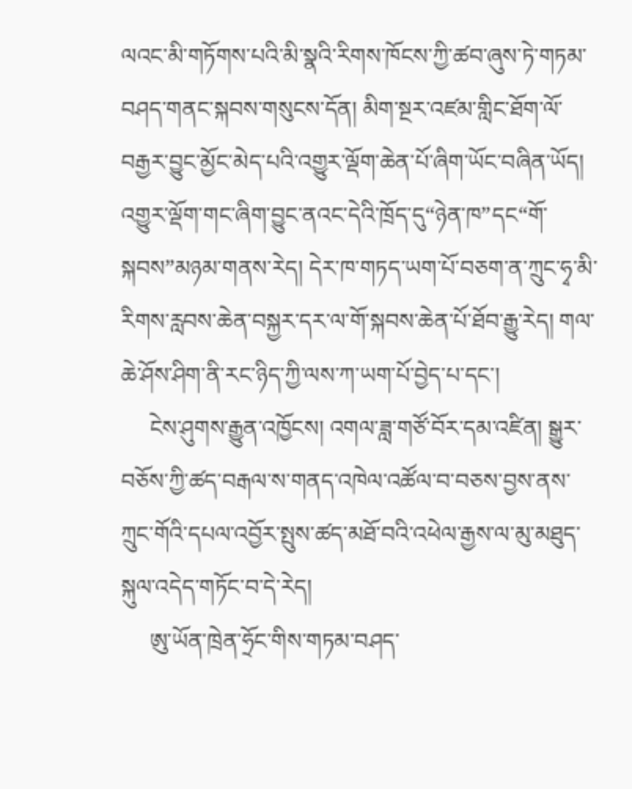ལའང་མི་གཏོགས་པའི་མི་སྣའི་རིགས་ཁོངས་ཀྱི་ཚབ་ཞུས་ཏེ་གཏམ་བཤད་གནང་སྐབས་གསུངས་དོན། མིག་སྔར་འཛམ་གླིང་ཐོག་ལོ་བརྒྱར་བྱུང་མྱོང་མེད་པའི་འགྱུར་ལྡོག་ཆེན་པོ་ཞིག་ཡོང་བཞིན་ཡོད། འགྱུར་ལྡོག་གང་ཞིག་བྱུང་ནའང་དེའི་ཁྲོད་དུ“ཉེན་ཁ”དང“གོ་སྐབས”མཉམ་གནས་རེད། དེར་ཁ་གཏད་ཡག་པོ་བཅག་ན་ཀྲུང་ཧྭ་མི་རིགས་རླབས་ཆེན་བསྐྱར་དར་ལ་གོ་སྐབས་ཆེན་པོ་ཐོབ་རྒྱུ་རེད། གལ་ཆེ་ཤོས་ཤིག་ནི་རང་ཉིད་ཀྱི་ལས་ཀ་ཡག་པོ་བྱེད་པ་དང་།
     ངེས་ཤུགས་རྒྱུན་འཁྱོངས། འགལ་ཟླ་གཙོ་བོར་དམ་འཛིན། སྒྱུར་བཅོས་ཀྱི་ཚད་བརྒལ་ས་གནད་འཁེལ་འཚོལ་བ་བཅས་བྱས་ནས་ཀྲུང་གོའི་དཔལ་འབྱོར་སྤུས་ཚད་མཐོ་བའི་འཕེལ་རྒྱས་ལ་མུ་མཐུད་སྐུལ་འདེད་གཏོང་བ་དེ་རེད།
     ཨུ་ཡོན་ཁྲེན་ཧྲོང་གིས་གཏམ་བཤད་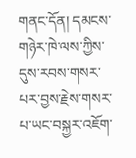གནང་དོན། དམངས་གཉེར་ཁེ་ལས་ཀྱིས་དུས་རབས་གསར་པར་བྱས་རྗེས་གསར་པ་ཡང་བསྐྱར་འཇོག་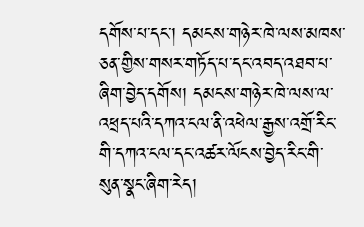དགོས་པ་དང་། དམངས་གཉེར་ཁེ་ལས་མཁས་ཅན་གྱིས་གསར་གཏོད་པ་དང་འབད་འཐབ་པ་ཞིག་བྱེད་དགོས། དམངས་གཉེར་ཁེ་ལས་ལ་འཕྲད་པའི་དཀའ་ངལ་ནི་འཕེལ་རྒྱས་འགྲོ་རིང་གི་དཀའ་ངལ་དང་འཚར་ལོངས་བྱེད་རིང་གི་སུན་སྣང་ཞིག་རེད།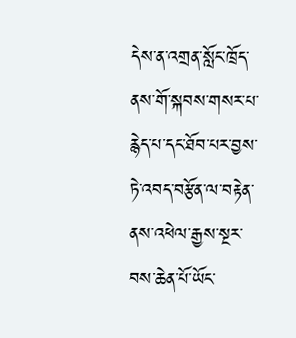དེས་ན་འགྲན་སློང་ཁྲོད་ནས་གོ་སྐབས་གསར་པ་རྙེད་པ་དང་ཐོབ་པར་བྱས་ཏེ་འབད་བརྩོན་ལ་བརྟེན་ནས་འཕེལ་རྒྱས་སྔར་བས་ཆེན་པོ་ཡོང་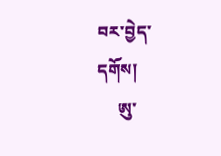བར་བྱེད་དགོས།
     ཨུ་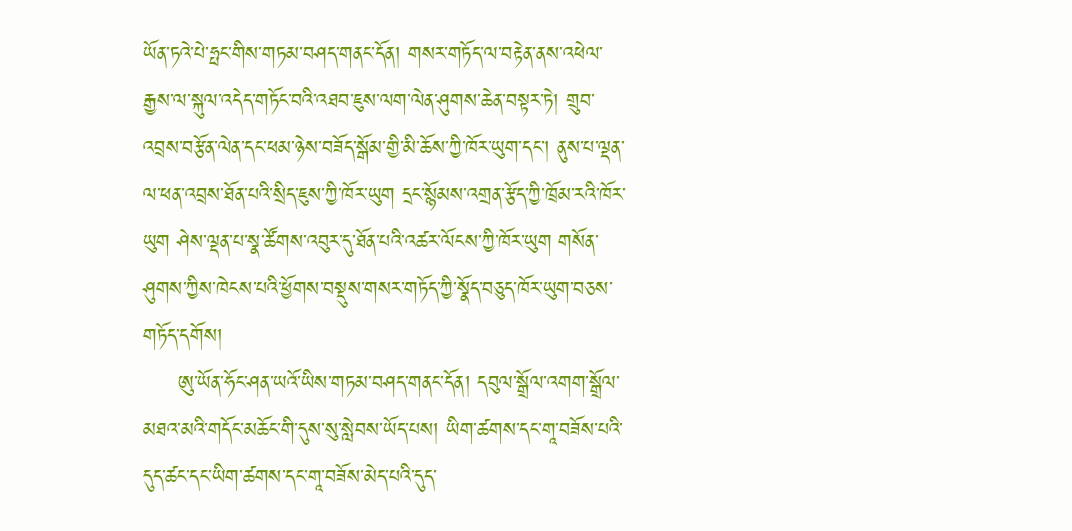ཡོན་ཏའེ་པེ་ཧྥང་གིས་གཏམ་བཤད་གནང་དོན། གསར་གཏོད་ལ་བརྟེན་ནས་འཕེལ་རྒྱས་ལ་སྐུལ་འདེད་གཏོང་བའི་འཐབ་ཇུས་ལག་ལེན་ཤུགས་ཆེན་བསྟར་ཏེ། གྲུབ་འབྲས་བརྩོན་ལེན་དང་ཕམ་ཉེས་བཟོད་སྒོམ་གྱི་མི་ཆོས་ཀྱི་ཁོར་ཡུག་དང་། ནུས་པ་ལྡན་ལ་ཕན་འབྲས་ཐོན་པའི་སྲིད་ཇུས་ཀྱི་ཁོར་ཡུག དྲང་སྙོམས་འགྲན་རྩོད་ཀྱི་ཁྲོམ་རའི་ཁོར་ཡུག ཤེས་ལྡན་པ་སྣ་ཚོགས་འབུར་དུ་ཐོན་པའི་འཚར་ལོངས་ཀྱི་ཁོར་ཡུག གསོན་ཤུགས་ཀྱིས་ཁེངས་པའི་ཕྱོགས་བསྡུས་གསར་གཏོད་ཀྱི་སྣོད་བཅུད་ཁོར་ཡུག་བཅས་གཏོད་དགོས།
     ཨུ་ཡོན་ཧོང་ཤན་ཡའོ་ཡིས་གཏམ་བཤད་གནང་དོན། དབུལ་སྒྲོལ་འགག་སྒྲོལ་མཐའ་མའི་གདོང་མཆོང་གི་དུས་སུ་སླེབས་ཡོད་པས། ཡིག་ཚགས་དང་གཱ་བཟོས་པའི་དུད་ཚང་དང་ཡིག་ཚགས་དང་གཱ་བཟོས་མེད་པའི་དུད་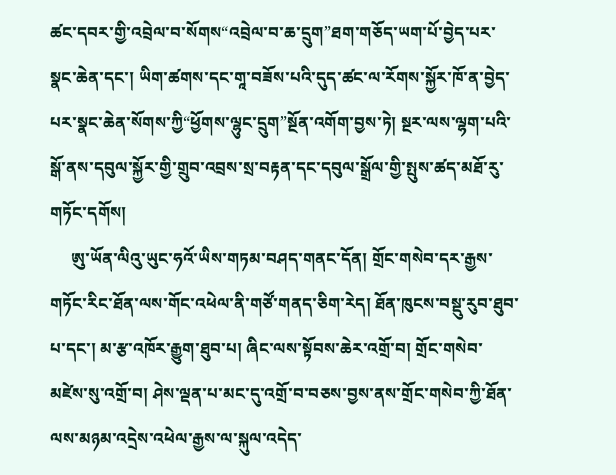ཚང་དབར་གྱི་འབྲེལ་བ་སོགས“འབྲེལ་བ་ཆ་དྲུག”ཐག་གཅོད་ཡག་པོ་བྱེད་པར་སྣང་ཆེན་དང་། ཡིག་ཚགས་དང་གཱ་བཟོས་པའི་དུད་ཚང་ལ་རོགས་སྐྱོར་ཁོ་ན་བྱེད་པར་སྣང་ཆེན་སོགས་ཀྱི“ཕྱོགས་ལྷུང་དྲུག”སྔོན་འགོག་བྱས་ཏེ། སྔར་ལས་ལྷག་པའི་སྒོ་ནས་དབུལ་སྐྱོར་གྱི་གྲུབ་འབྲས་སྲ་བརྟན་དང་དབུལ་སྒྲོལ་གྱི་སྤུས་ཚད་མཐོ་རུ་གཏོང་དགོས།
     ཨུ་ཡོན་ལིའུ་ཡུང་ཧའོ་ཡིས་གཏམ་བཤད་གནང་དོན། གྲོང་གསེབ་དར་རྒྱས་གཏོང་རིང་ཐོན་ལས་གོང་འཕེལ་ནི་གཙོ་གནད་ཅིག་རེད། ཐོན་ཁུངས་བསྡུ་རུབ་ཐུབ་པ་དང་། མ་རྩ་འཁོར་རྒྱུག་ཐུབ་པ། ཞིང་ལས་སྟོབས་ཆེར་འགྲོ་བ། གྲོང་གསེབ་མཛེས་སུ་འགྲོ་བ། ཤེས་ལྡན་པ་མང་དུ་འགྲོ་བ་བཅས་བྱས་ནས་གྲོང་གསེབ་ཀྱི་ཐོན་ལས་མཉམ་འདྲེས་འཕེལ་རྒྱས་ལ་སྐུལ་འདེད་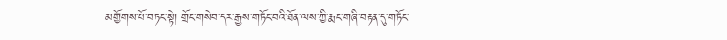མགྱོགས་པོ་བཏང་སྟེ། གྲོང་གསེབ་དར་རྒྱས་གཏོང་བའི་ཐོན་ལས་ཀྱི་རྨང་གཞི་བརྟན་དུ་གཏོང་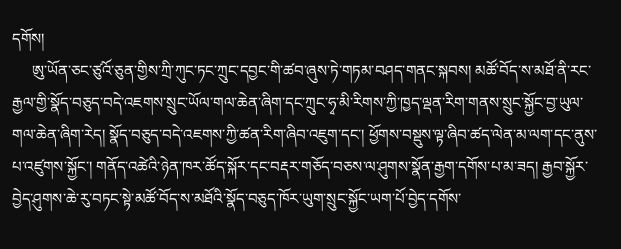དགོས།
     ཨུ་ཡོན་ཅང་ཙུའོ་ཅུན་གྱིས་ཀྲི་ཀུང་ཏང་ཀྲུང་དབྱང་གི་ཚབ་ཞུས་ཏེ་གཏམ་བཤད་གནང་སྐབས། མཚོ་བོད་ས་མཐོ་ནི་རང་རྒྱལ་གྱི་སྣོད་བཅུད་བདེ་འཇགས་སྲུང་ཡོལ་གལ་ཆེན་ཞིག་དང་ཀྲུང་ཧྭ་མི་རིགས་ཀྱི་ཁྱད་ལྡན་རིག་གནས་སྲུང་སྐྱོང་བྱ་ཡུལ་གལ་ཆེན་ཞིག་རེད། སྣོད་བཅུད་བདེ་འཇགས་ཀྱི་ཚན་རིག་ཞིབ་འཇུག་དང་། ཕྱོགས་བསྡུས་ལྟ་ཞིབ་ཚད་ལེན་མ་ལག་དང་ནུས་པ་འཛུགས་སྐྱོང་། གནོད་འཚེའི་ཉེན་ཁར་ཚོད་སྐོར་དང་བརྡར་གཅོད་བཅས་ལ་ཤུགས་སྣོན་རྒྱག་དགོས་པ་མ་ཟད། རྒྱབ་སྐྱོར་བྱེད་ཤུགས་ཆེ་རུ་བཏང་སྟེ་མཚོ་བོད་ས་མཐོའི་སྣོད་བཅུད་ཁོར་ཡུག་སྲུང་སྐྱོང་ཡག་པོ་བྱེད་དགོས་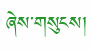ཞེས་གསུངས།